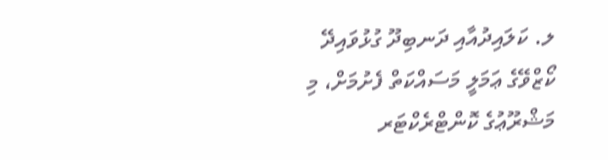ލ. ކަލައިދުއާއި ދަނބިދޫ ގުޅުވައިދޭ ކޯޒްވޭގެ ޢަމަލީ މަސައްކަތް ފެށުމަށް، މި މަޝްރޫޢުގެ ކޮންޓްރެކްޓަރ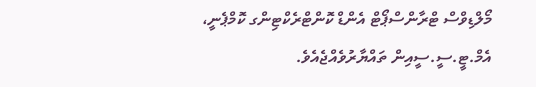މޯލްޑިވްސް ޓްރާންސްޕޯޓް އެންޑް ކޮންޓްރެކްޓިންގ ކޮމްޕެނީ، އެމް.ޓީ.ސީ.ސީއިން ތައްޔާރުވެއްޖެއެވެ.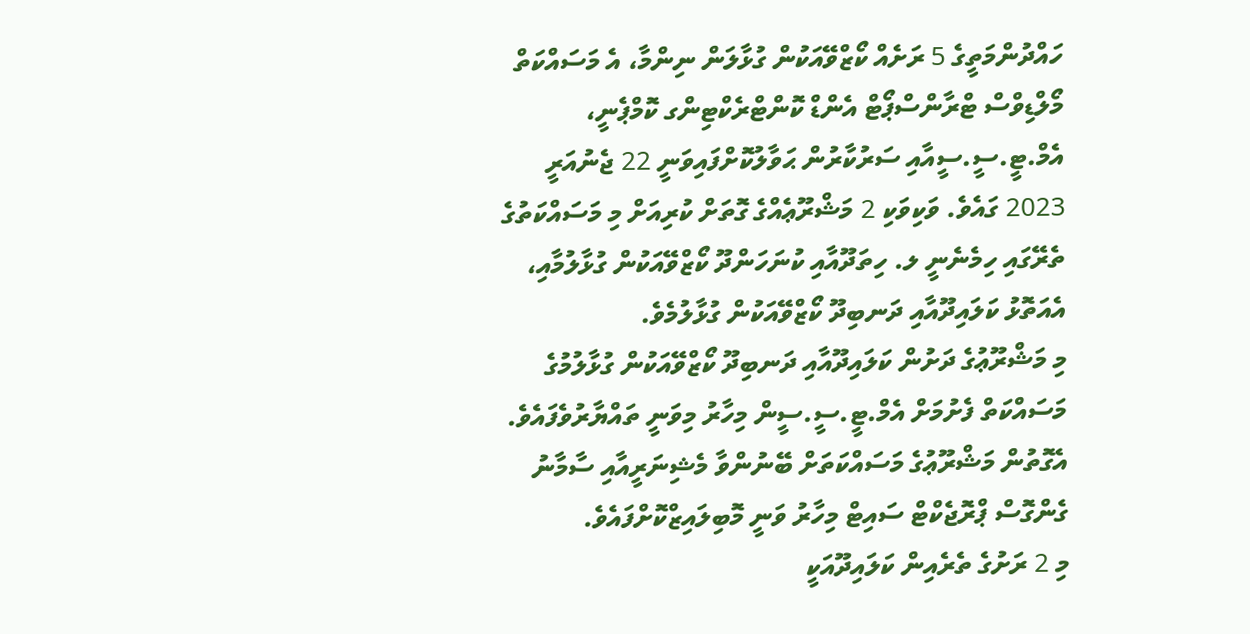ހައްދުންމަތީގެ 5 ރަށެއް ކޯޒްވޭއަކުން ގުޅާލަން ނިންމާ، އެ މަސައްކަތް މޯލްޑިވްސް ޓްރާންސްޕޯޓް އެންޑް ކޮންޓްރެކްޓިންގ ކޮމްޕެނީ، އެމް.ޓީ.ސީ.ސީއާއި ސަރުކާރުން ޙަވާލުކޮށްފައިވަނީ 22 ޖެނުއަރީ 2023 ގައެވެ. ވަކިވަކި 2 މަޝްރޫޢެއްގެ ގޮތަށް ކުރިއަށް މި މަސައްކަތުގެ ތެރޭގައި ހިމެނެނީ ލ. ހިތަދޫއާއި ކުނަހަންދޫ ކޯޒްވޭއަކުން ގުޅާލުމާއި، އެއަތޮޅު ކަލައިދޫއާއި ދަނބިދޫ ކޯޒްވޭއަކުން ގުޅާލުމެވެ.
މި މަޝްރޫޢުގެ ދަށުން ކަލައިދޫއާއި ދަނބިދޫ ކޯޒްވޭއަކުން ގުޅާލުމުގެ މަސައްކަތް ފެށުމަށް އެމް.ޓީ.ސީ.ސީން މިހާރު މިވަނީ ތައްޔާރުވެފައެވެ. އެގޮތުން މަޝްރޫޢުގެ މަސައްކަތަށް ބޭނުންވާ މެޝިނަރީއާއި ސާމާނު ގެންގޮސް ޕްރޮޖެކްޓް ސައިޓް މިހާރު ވަނީ މޮބިލައިޒްކޮށްފައެވެ.
މި 2 ރަށުގެ ތެރެއިން ކަލައިދޫއަކީ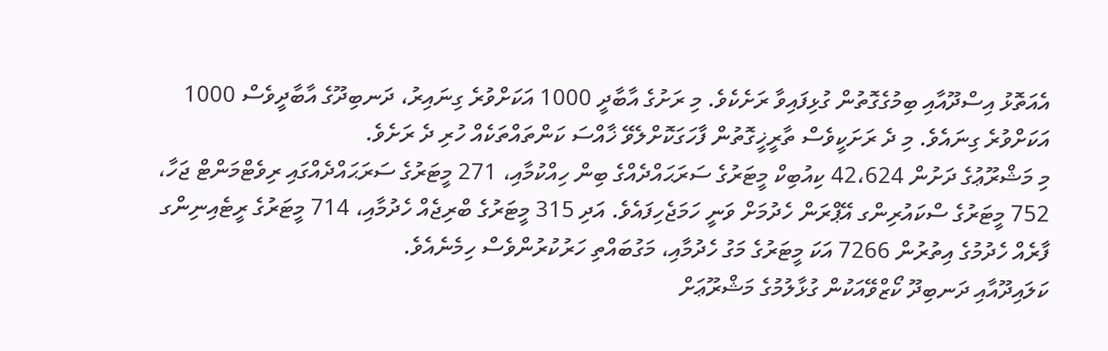އެއަތޮޅު އިސްދޫއާއި ބިމުގެގޮތުން ގުޅިފައިވާ ރަށެކެވެ. މި ރަށުގެ އާބާދީ 1000 އަކަށްވުރެ ގިނައިރު، ދަނބިދޫގެ އާބާދީވެސް 1000 އަކަށްވުރެ ގިނައެވެ. މި ދެ ރަށަކީވެސް ތާރީޚީގޮތުން ފާހަގަކޮށްލެވޭ ޚާއްސަ ކަންތައްތަކެއް ހުރި ދެ ރަށެވެ.
މި މަޝްރޫޢުގެ ދަށުން 42،624 ކިއުބިކް މީޓަރުގެ ސަރަޙައްދެއްގެ ބިން ހިއްކުމާއި، 271 މީޓަރުގެ ސަރަޙައްދެއްގައި ރިވެޓްމަންޓް ޖަހާ، 752 މީޓަރުގެ ސްކައުރިންގ އޭޕްރަން ހެދުމަށް ވަނީ ހަމަޖެހިފައެވެ. އަދި 315 މީޓަރުގެ ބްރިޖެއް ހެދުމާއި، 714 މީޓަރުގެ ރީޓެއިނިންގ ފާރެއް ހެދުމުގެ އިތުރުން 7266 އަކަ މީޓަރުގެ މަގު ހެދުމާއި، މަގުބައްތި ހަރުކުރުންވެސް ހިމެނެއެވެ.
ކަލައިދޫއާއި ދަނބިދޫ ކޯޒްވޭއަކުން ގުޅާލުމުގެ މަޝްރޫޢަށް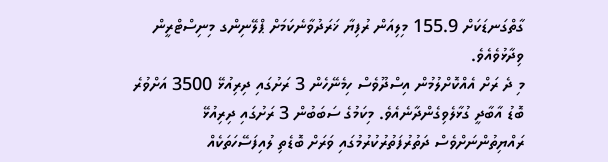ގާތްގަނޑަކަށް 155.9 މިލިއަން ރުފިޔާ ޚަރަދުވާނެކަމަށް ޕްލޭނިންގ މިނިސްޓްރީން ވިދާޅުވެއެވެ.
މި ދެ ރަށް އެއްކޮށްލުމުން އިސްދޫވެސް ހިމެނޭހެން 3 ރަށުގައި ދިރިއުޅޭ 3500 އަށްވުރެ ބޮޑު އާބާދީ ގުޅާލެވިގެންދާނެއެވެ. މިކަމުގެ ސަބަބުން 3 ރަށުގައި ދިރިއުޅޭ ރައްޔިތުންނަށްވެސް ދަތުރުފަތުރުކުރުމުގައި ވަރަށް ބޮޑެތި ލުއިފަސޭހަތަކެއް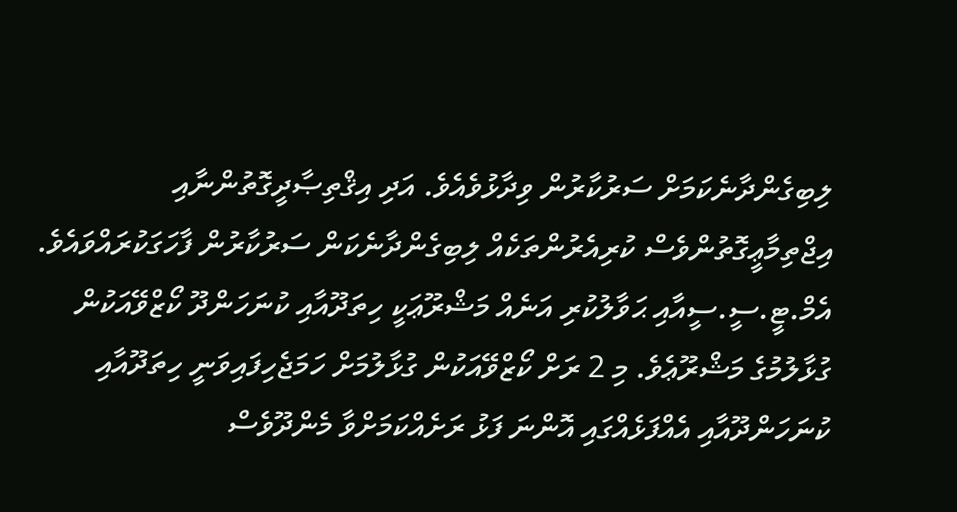ލިބިގެންދާނެކަމަށް ސަރުކާރުން ވިދާޅުވެއެވެ. އަދި އިޤްތިޞާދީގޮތުންނާއި އިޖްތިމާޢީގޮތުންވެސް ކުރިއެރުންތަކެއް ލިބިގެންދާނެކަން ސަރުކާރުން ފާހަގަކުރައްވައެވެ.
އެމް.ޓީ.ސީ.ސީއާއި ޙަވާލުކުރި އަނެއް މަޝްރޫޢަކީ ހިތަދޫއާއި ކުނަހަންދޫ ކޯޒްވޭއަކުން ގުޅާލުމުގެ މަޝްރޫޢެވެ. މި 2 ރަށް ކޯޒްވޭއަކުން ގުޅާލުމަށް ހަމަޖެހިފައިވަނީ ހިތަދޫއާއި ކުނަހަންދޫއާއި އެއްފަޅެއްގައި އޮންނަ ފަޅު ރަށެއްކަމަށްވާ މެންދޫވެސް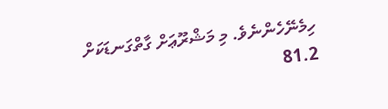ހިމެނޭހެންނެވެ. މި މަޝްރޫޢަށް ގާތްގަނޑަކަށް 81.2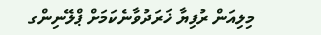މިލިއަން ރުފިޔާ ޚަރަދުވާނެކަމަށް ޕްލޭނިންގ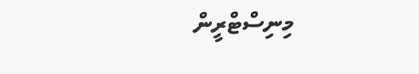މިނިސްޓްރީން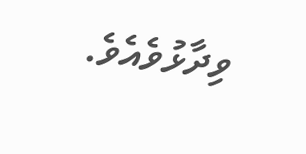ވިދާޅުވެއެވެ.